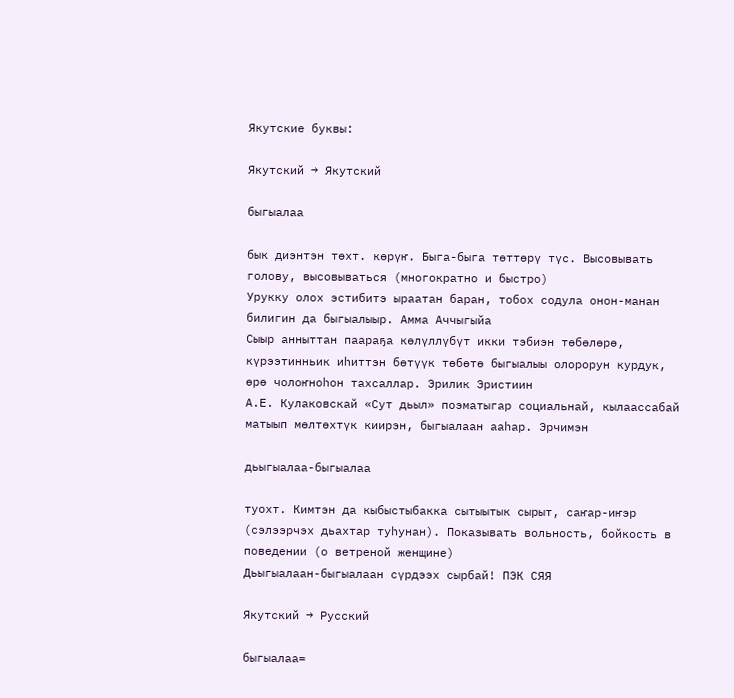Якутские буквы:

Якутский → Якутский

быгыалаа

бык диэнтэн төхт. көрүҥ. Быга-быга төттөрү түс. Высовывать голову, высовываться (многократно и быстро)
Урукку олох эстибитэ ыраатан баран, тобох содула онон-манан билигин да быгыалыыр. Амма Аччыгыйа
Сыыр анныттан паараҕа көлүллүбүт икки тэбиэн төбөлөрө, күрээтинньик иһиттэн бөтүүк төбөтө быгыалыы олорорун курдук, өрө чолоҥноһон тахсаллар. Эрилик Эристиин
А.Е. Кулаковскай «Сут дьыл» поэматыгар социальнай, кылаассабай матыып мөлтөхтүк киирэн, быгыалаан ааһар. Эрчимэн

дьыгыалаа-быгыалаа

туохт. Кимтэн да кыбыстыбакка сытыытык сырыт, саҥар-иҥэр (сэлээрчэх дьахтар туһунан). Показывать вольность, бойкость в поведении (о ветреной женщине)
Дьыгыалаан-быгыалаан сүрдээх сырбай! ПЭК СЯЯ

Якутский → Русский

быгыалаа=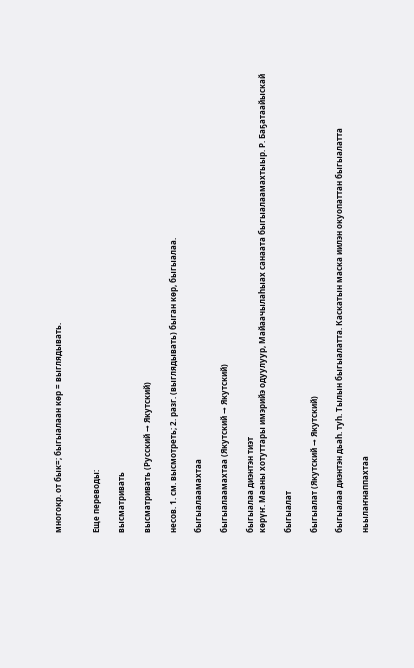многокр. от бык=; быгыалаан көр = выглядывать.


Еще переводы:

высматривать

высматривать (Русский → Якутский)

несов. 1. см. высмотреть; 2. разг. (выглядывать) быган көр, быгыалаа.

быгыалаамахтаа

быгыалаамахтаа (Якутский → Якутский)

быгыалаа диэнтэн тиэт
көрүҥ. Мааны хотуттары имэрийэ одуулуур, Майаачылаһыах санаата быгыалаамахтыыр. Р. Баҕатаайыскай

быгыалат

быгыалат (Якутский → Якутский)

быгыалаа диэнтэн дьаһ. туһ. Тылын быгыалатта. Каскатын маска иилэн окуопаттан быгыалатта

ньылаҥнаппахтаа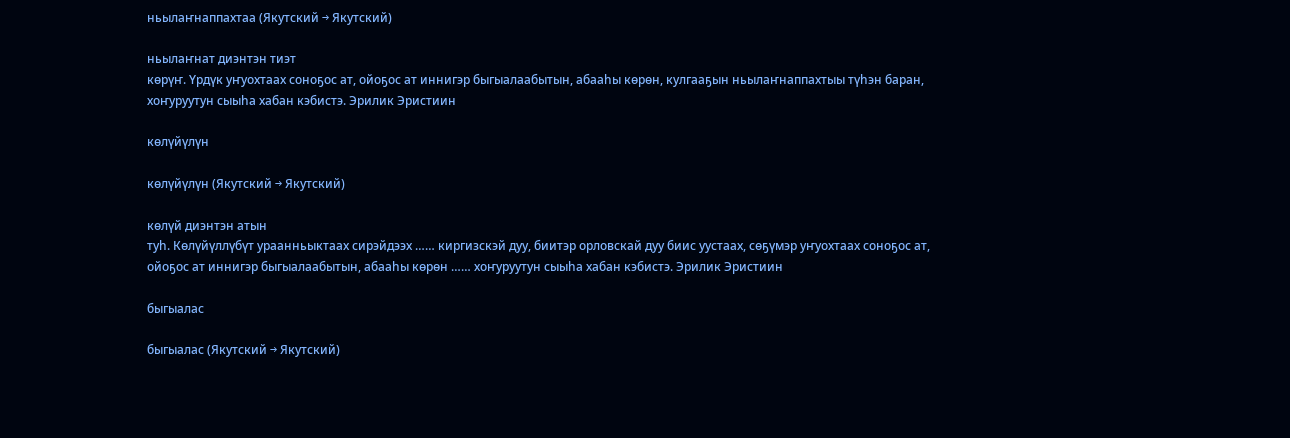ньылаҥнаппахтаа (Якутский → Якутский)

ньылаҥнат диэнтэн тиэт
көрүҥ. Үрдүк уҥуохтаах соноҕос ат, ойоҕос ат иннигэр быгыалаабытын, абааһы көрөн, кулгааҕын ньылаҥнаппахтыы түһэн баран, хоҥуруутун сыыһа хабан кэбистэ. Эрилик Эристиин

көлүйүлүн

көлүйүлүн (Якутский → Якутский)

көлүй диэнтэн атын
туһ. Көлүйүллүбүт ураанньыктаах сирэйдээх …… киргизскэй дуу, биитэр орловскай дуу биис уустаах, сөҕүмэр уҥуохтаах соноҕос ат, ойоҕос ат иннигэр быгыалаабытын, абааһы көрөн …… хоҥуруутун сыыһа хабан кэбистэ. Эрилик Эристиин

быгыалас

быгыалас (Якутский → Якутский)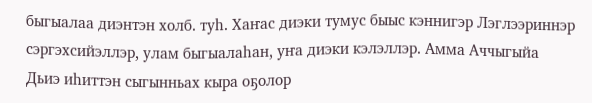быгыалаа диэнтэн холб. туһ. Хаҥас диэки тумус быыс кэннигэр Лэглээриннэр сэргэхсийэллэр, улам быгыалаһан, уҥа диэки кэлэллэр. Амма Аччыгыйа
Дьиэ иһиттэн сыгынньах кыра оҕолор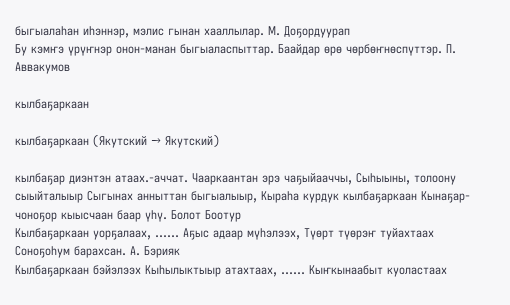быгыалаһан иһэннэр, мэлис гынан хааллылар. М. Доҕордуурап
Бу кэмҥэ үрүҥнэр онон-манан быгыаласпыттар. Баайдар өрө чөрбөҥнөспүттэр. П. Аввакумов

кылбаҕаркаан

кылбаҕаркаан (Якутский → Якутский)

кылбаҕар диэнтэн атаах.-аччат. Чааркаантан эрэ чаҕыйааччы, Сыһыыны, толоону сыыйталыыр Сыгынах анныттан быгыалыыр, Кыраһа курдук кылбаҕаркаан Кынаҕар-чоноҕор кыысчаан баар үһү. Болот Боотур
Кылбаҕаркаан уорҕалаах, …… Аҕыс адаар мүһэлээх, Түөрт түөрэҥ туйахтаах Соноҕоһум барахсан. А. Бэрияк
Кылбаҕаркаан бэйэлээх Кыһылыктыыр атахтаах, …… Кыҥкынаабыт куоластаах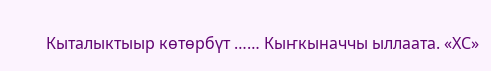Кыталыктыыр көтөрбүт …… Кыҥкыначчы ыллаата. «ХС»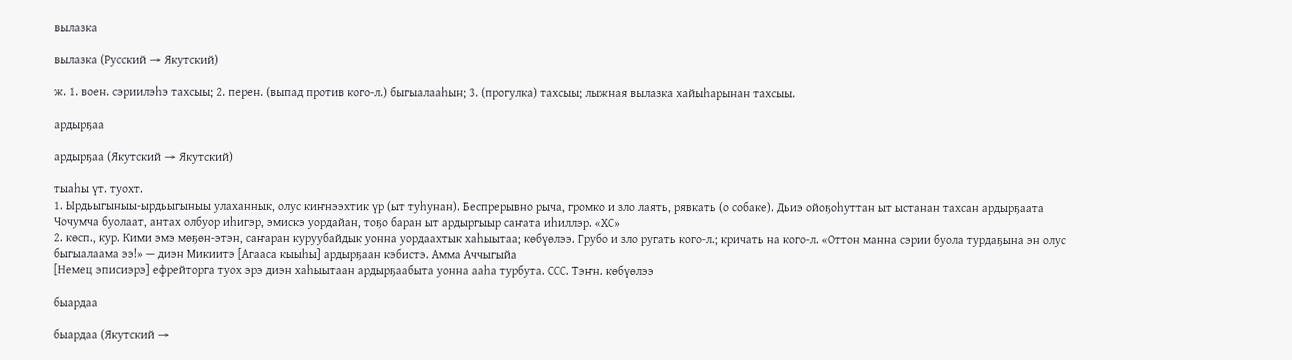вылазка

вылазка (Русский → Якутский)

ж. 1. воен. сэриилэһэ тахсыы; 2. перен. (выпад против кого-л.) быгыалааһын; 3. (прогулка) тахсыы; лыжная вылазка хайыһарынан тахсыы.

ардырҕаа

ардырҕаа (Якутский → Якутский)

тыаһы үт. туохт.
1. Ырдьыгыныы-ырдьыгыныы улаханнык, олус киҥнээхтик үр (ыт туһунан). Беспрерывно рыча, громко и зло лаять, рявкать (о собаке). Дьиэ ойоҕоһуттан ыт ыстанан тахсан ардырҕаата
Чочумча буолаат, антах олбуор иһигэр, эмискэ уордайан, тоҕо баран ыт ардыргыыр саҥата иһиллэр. «ХС»
2. көсп., кур. Кими эмэ мөҕөн-этэн, саҥаран куруубайдык уонна уордаахтык хаһыытаа; көбүөлээ. Грубо и зло ругать кого-л.; кричать на кого-л. «Оттон манна сэрии буола турдаҕына эн олус быгыалаама ээ!» — диэн Микиитэ [Агааса кыыһы] ардырҕаан кэбистэ. Амма Аччыгыйа
[Немец эписиэрэ] ефрейторга туох эрэ диэн хаһыытаан ардырҕаабыта уонна ааһа турбута. ССС. Тэҥн. көбүөлээ

быардаа

быардаа (Якутский →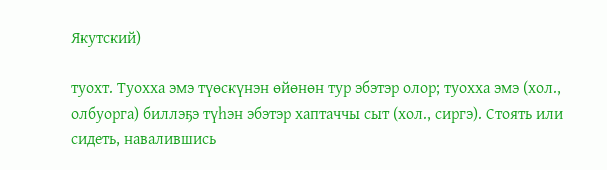Якутский)

туохт. Туохха эмэ түөскүнэн өйөнөн тур эбэтэр олор; туохха эмэ (хол., олбуорга) биллэҕэ түһэн эбэтэр хаптаччы сыт (хол., сиргэ). Стоять или сидеть, навалившись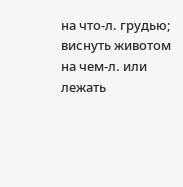на что-л. грудью; виснуть животом на чем-л. или лежать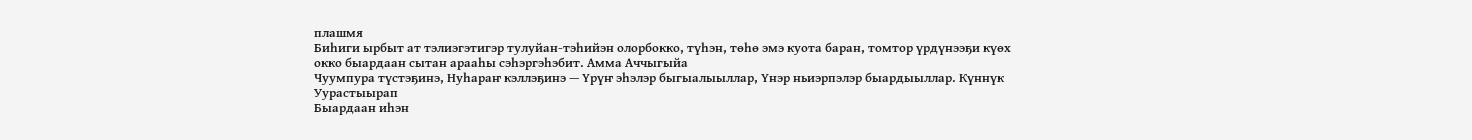плашмя
Биһиги ырбыт ат тэлиэгэтигэр тулуйан-тэһийэн олорбокко, түһэн, төһө эмэ куота баран, томтор үрдүнээҕи күөх окко быардаан сытан арааһы сэһэргэһэбит. Амма Аччыгыйа
Чуумпура түстэҕинэ, Нуһараҥ кэллэҕинэ — Үрүҥ эһэлэр быгыалыыллар, Үнэр ньиэрпэлэр быардыыллар. Күннүк Уурастыырап
Быардаан иһэн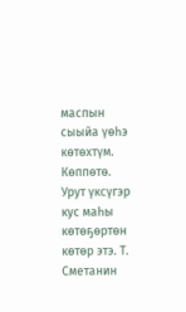маспын сыыйа үөһэ көтөхтүм. Көппөтө. Урут үксүгэр кус маһы көтөҕөртөн көтөр этэ. Т. Сметанин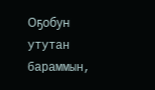Оҕобун утутан бараммын,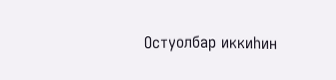Остуолбар иккиһин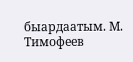быардаатым. М. Тимофеев